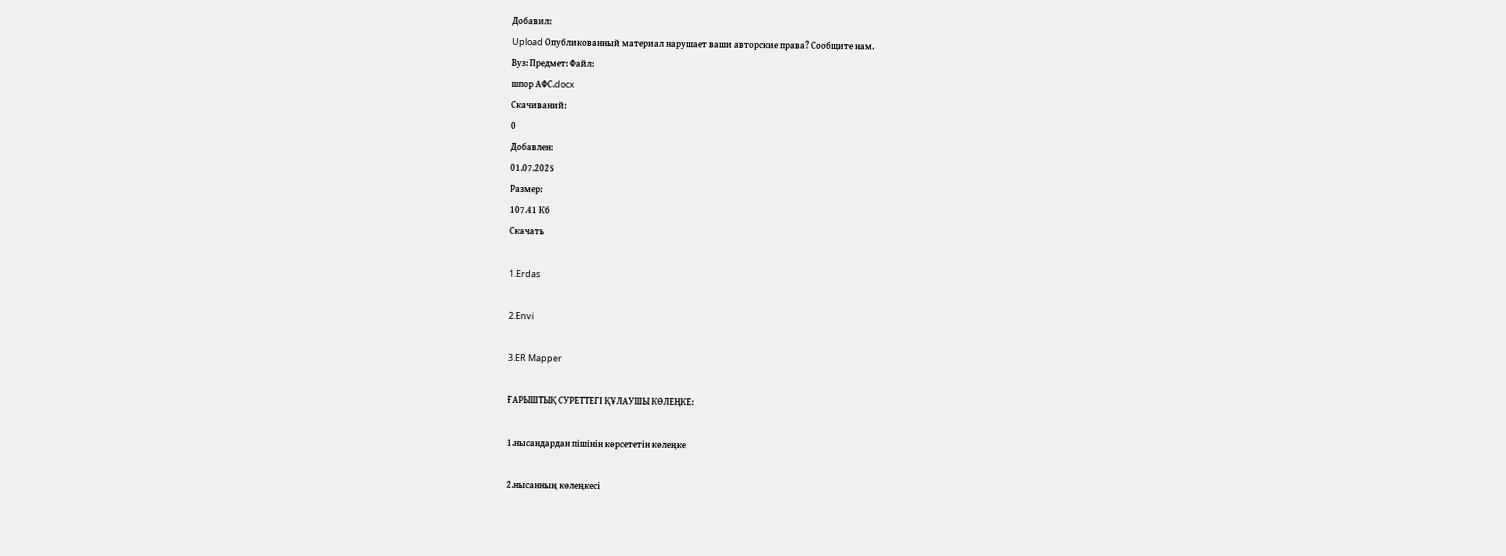Добавил:
Upload Опубликованный материал нарушает ваши авторские права? Сообщите нам.
Вуз: Предмет: Файл:
шпор АФС.docx
Скачиваний:
0
Добавлен:
01.07.2025
Размер:
107.41 Кб
Скачать

1.Erdas

2.Envi

3.ER Mapper

ҒАРЫШТЫҚ СУРЕТТЕГІ ҚҰЛАУШЫ КӨЛЕҢКЕ:

1.нысандардан пішінін көрсететін көлеңке

2.нысанның көлеңкесі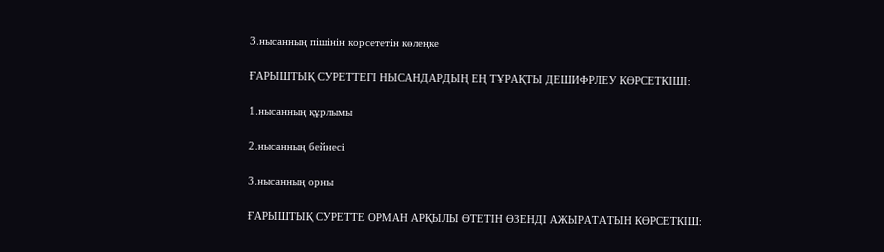3.нысанның пішінін корсететін көлеңке

ҒАРЫШТЫҚ СУРЕТТЕГІ НЫСАНДАРДЫҢ ЕҢ ТҰРАҚТЫ ДЕШИФРЛЕУ КӨРСЕТКІШІ:

1.нысанның құрлымы

2.нысанның бейнесі

3.нысанның орны

ҒАРЫШТЫҚ СУРЕТТЕ ОРМАН АРҚЫЛЫ ӨТЕТІН ӨЗЕНДІ АЖЫРАТАТЫН КӨРСЕТКІШ: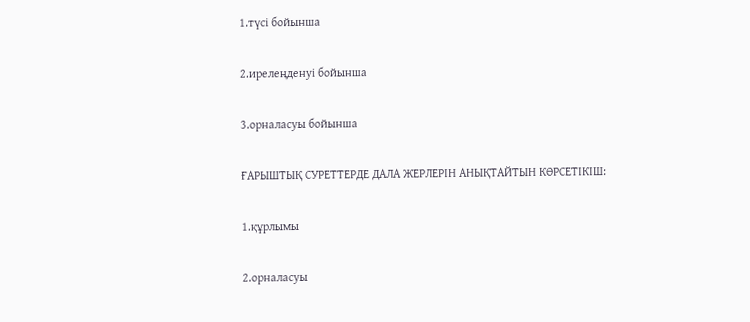1.түсі бойынша

2.ирелеңденуі бойынша

3.орналасуы бойынша

ҒАРЫШТЫҚ СУРЕТТЕРДЕ ДАЛА ЖЕРЛЕРІН АНЫҚТАЙТЫН КӨРСЕТІКІШ:

1.құрлымы

2.орналасуы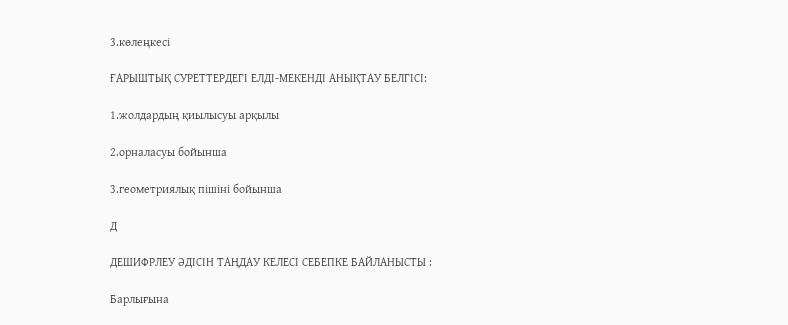3.көлеңкесі

ҒАРЫШТЫҚ СУРЕТТЕРДЕГІ ЕЛДІ-МЕКЕНДІ АНЫҚТАУ БЕЛГІСІ:

1.жолдардың қиылысуы арқылы

2.орналасуы бойынша

3.геометриялық пішіні бойынша

Д

ДЕШИФРЛЕУ ӘДІСІН ТАҢДАУ КЕЛЕСІ СЕБЕПКЕ БАЙЛАНЫСТЫ :

Барлығына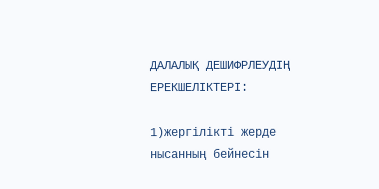ДАЛАЛЫҚ ДЕШИФРЛЕУДІҢ ЕРЕКШЕЛІКТЕРІ:

1)жергілікті жерде нысанның бейнесін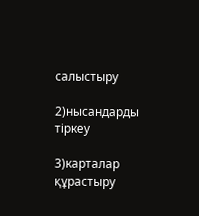салыстыру

2)нысандарды тіркеу

3)карталар құрастыру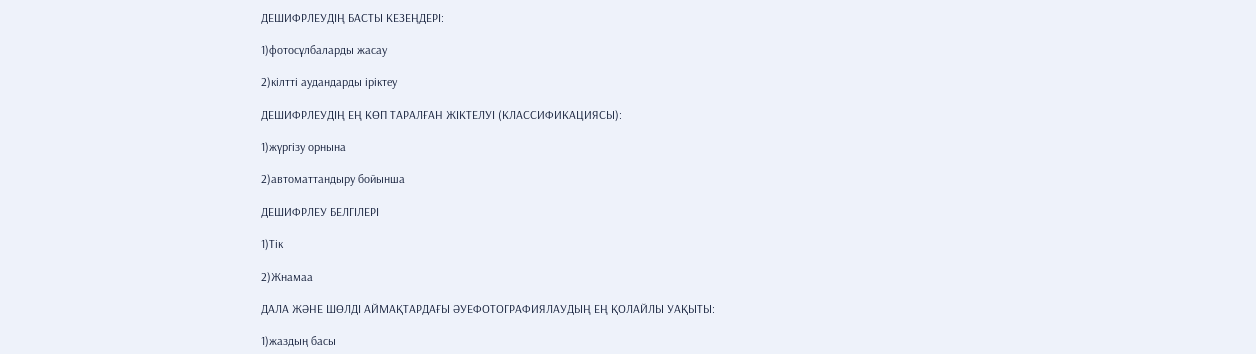ДЕШИФРЛЕУДІҢ БАСТЫ КЕЗЕҢДЕРІ:

1)фотосұлбаларды жасау

2)кілтті аудандарды іріктеу

ДЕШИФРЛЕУДІҢ ЕҢ КӨП ТАРАЛҒАН ЖІКТЕЛУІ (КЛАССИФИКАЦИЯСЫ):

1)жүргізу орнына

2)автоматтандыру бойынша

ДЕШИФРЛЕУ БЕЛГІЛЕРІ

1)Тік

2)Жнамаа

ДАЛА ЖӘНЕ ШӨЛДІ АЙМАҚТАРДАҒЫ ӘУЕФОТОГРАФИЯЛАУДЫҢ ЕҢ ҚОЛАЙЛЫ УАҚЫТЫ:

1)жаздың басы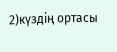2)күздің ортасы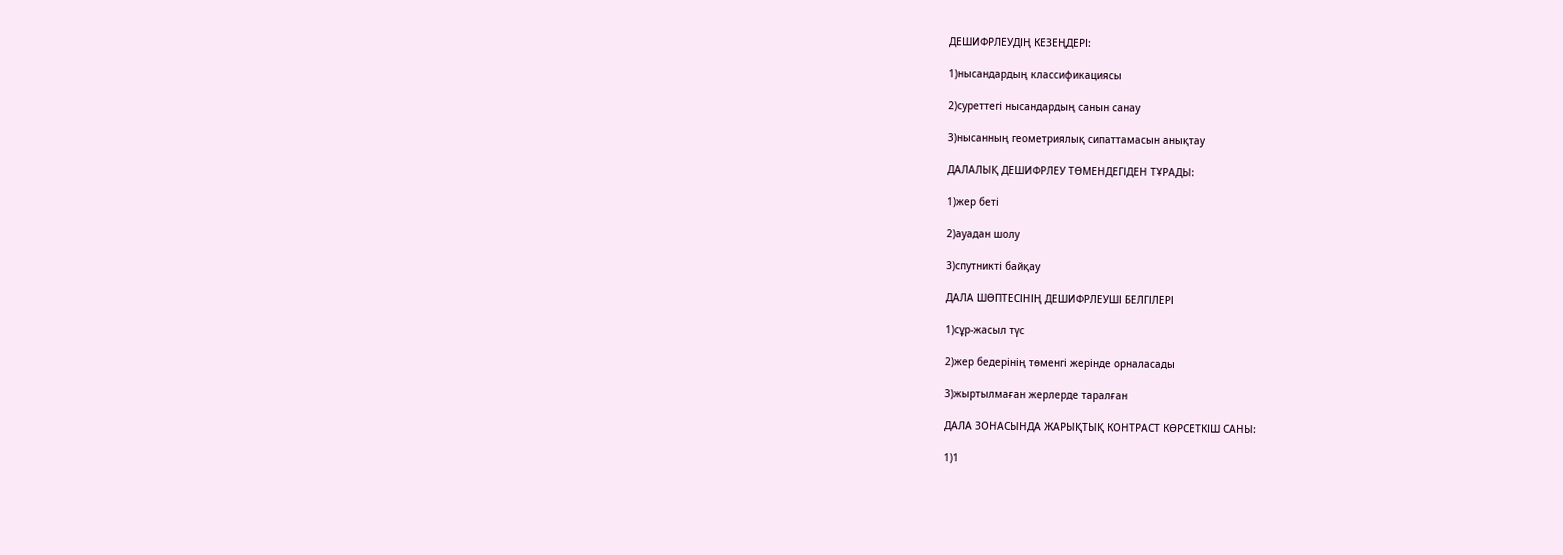ДЕШИФРЛЕУДІҢ КЕЗЕҢДЕРІ:

1)нысандардың классификациясы

2)суреттегі нысандардың санын санау

3)нысанның геометриялық сипаттамасын анықтау

ДАЛАЛЫҚ ДЕШИФРЛЕУ ТӨМЕНДЕГІДЕН ТҰРАДЫ:

1)жер беті

2)ауадан шолу

3)спутникті байқау

ДАЛА ШӨПТЕСІНІҢ ДЕШИФРЛЕУШІ БЕЛГІЛЕРІ

1)сұр-жасыл түс

2)жер бедерінің төменгі жерінде орналасады

3)жыртылмаған жерлерде таралған

ДАЛА ЗОНАСЫНДА ЖАРЫҚТЫҚ КОНТРАСТ КӨРСЕТКІШ САНЫ:

1)1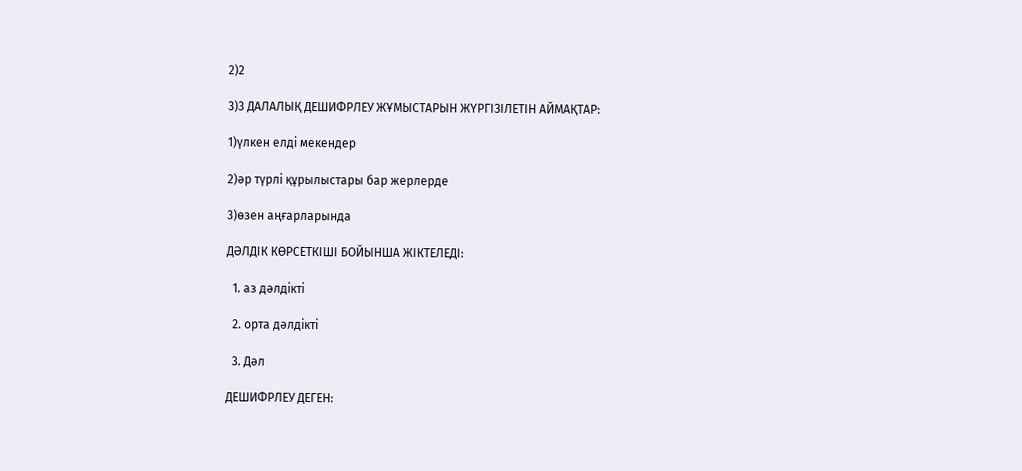2)2

3)3 ДАЛАЛЫҚ ДЕШИФРЛЕУ ЖҰМЫСТАРЫН ЖҮРГІЗІЛЕТІН АЙМАҚТАР:

1)үлкен елді мекендер

2)әр түрлі құрылыстары бар жерлерде

3)өзен аңғарларында

ДӘЛДІК КӨРСЕТКІШІ БОЙЫНША ЖІКТЕЛЕДІ:

  1. аз дәлдікті

  2. орта дәлдікті

  3. Дәл

ДЕШИФРЛЕУ ДЕГЕН: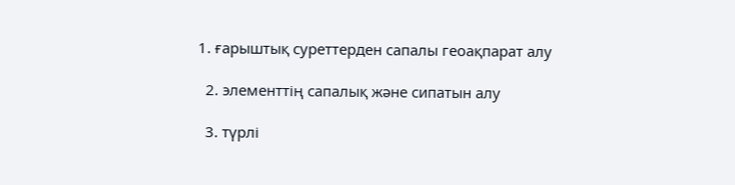1. ғарыштық суреттерден сапалы геоақпарат алу

  2. элементтің сапалық және сипатын алу

  3. түрлі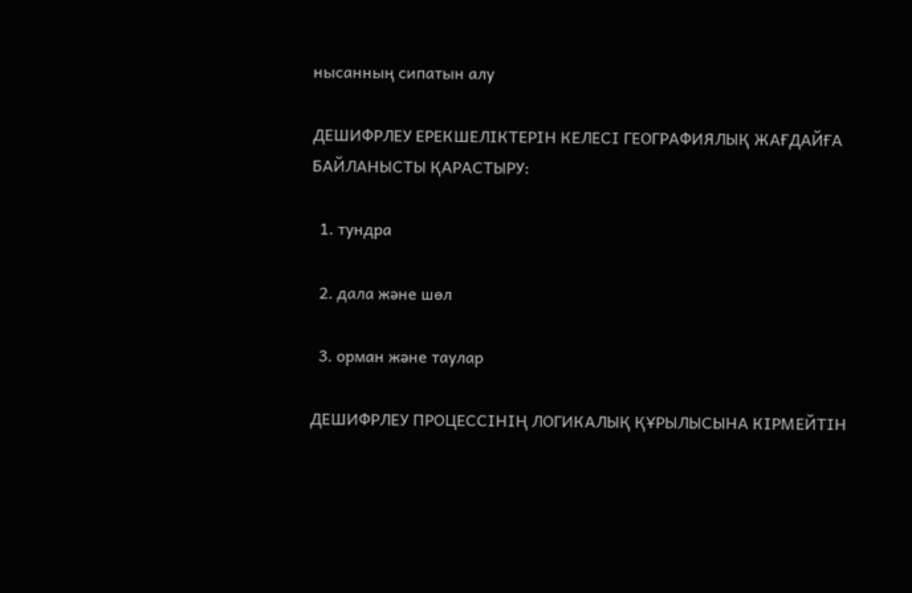нысанның сипатын алу

ДЕШИФРЛЕУ ЕРЕКШЕЛІКТЕРІН КЕЛЕСІ ГЕОГРАФИЯЛЫҚ ЖАҒДАЙҒА БАЙЛАНЫСТЫ ҚАРАСТЫРУ:

  1. тундра

  2. дала және шөл

  3. орман және таулар

ДЕШИФРЛЕУ ПРОЦЕССІНІҢ ЛОГИКАЛЫҚ ҚҰРЫЛЫСЫНА КІРМЕЙТІН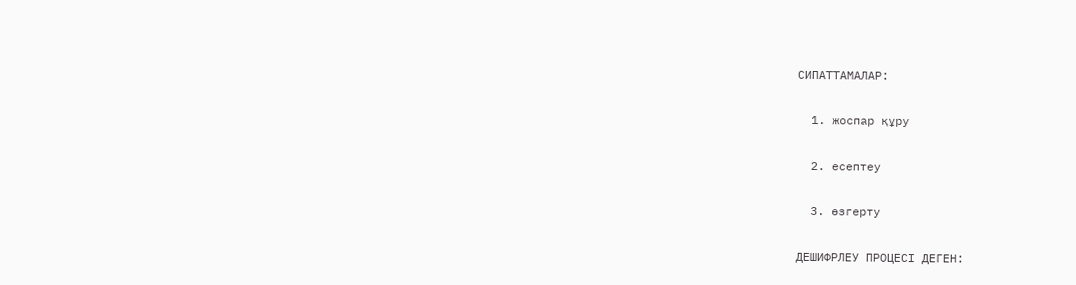СИПАТТАМАЛАР:

  1. жоспар құру

  2. есептеу

  3. өзгерту

ДЕШИФРЛЕУ ПРОЦЕСІ ДЕГЕН: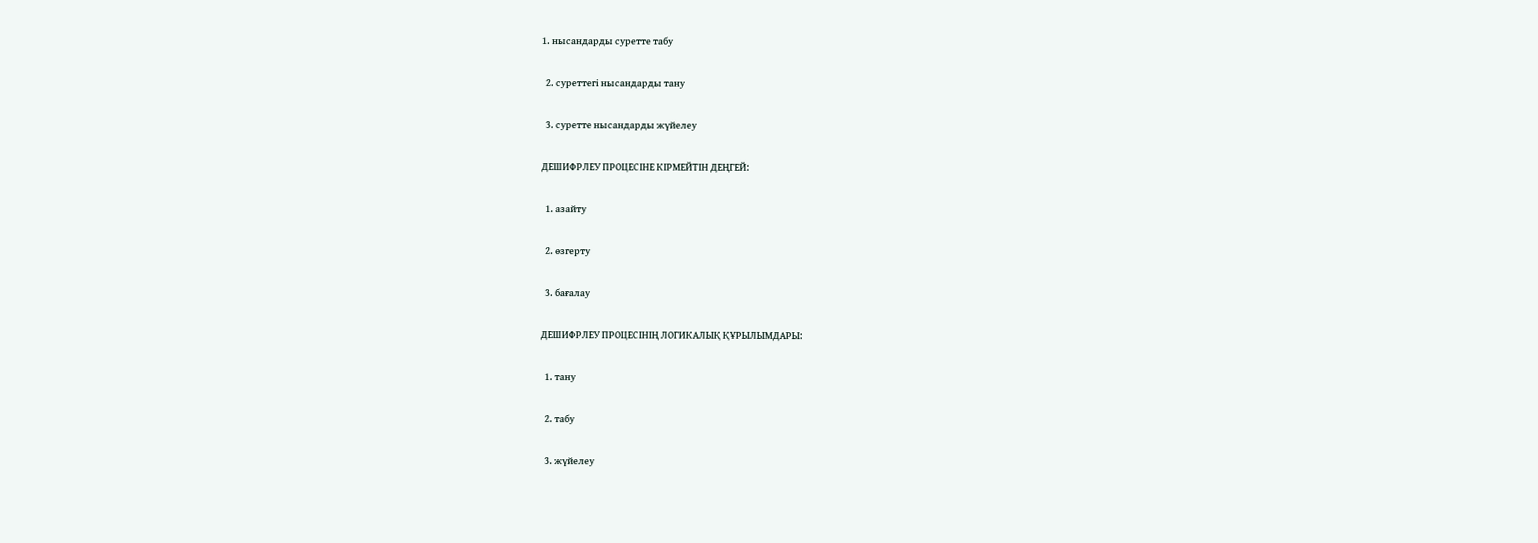1. нысандарды суретте табу

  2. суреттегі нысандарды тану

  3. суретте нысандарды жүйелеу

ДЕШИФРЛЕУ ПРОЦЕСІНЕ КІРМЕЙТІН ДЕҢГЕЙ:

  1. азайту

  2. өзгерту

  3. бағалау

ДЕШИФРЛЕУ ПРОЦЕСІНІҢ ЛОГИКАЛЫҚ ҚҰРЫЛЫМДАРЫ:

  1. тану

  2. табу

  3. жүйелеу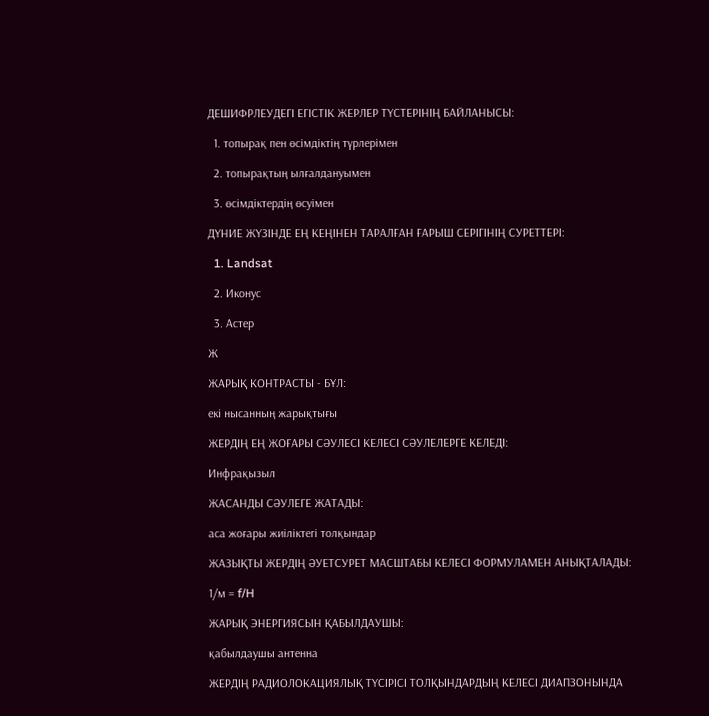ДЕШИФРЛЕУДЕГІ ЕГІСТІК ЖЕРЛЕР ТҮСТЕРІНІҢ БАЙЛАНЫСЫ:

  1. топырақ пен өсімдіктің түрлерімен

  2. топырақтың ылғалдануымен

  3. өсімдіктердің өсуімен

ДҮНИЕ ЖҮЗІНДЕ ЕҢ КЕҢІНЕН ТАРАЛҒАН ҒАРЫШ СЕРІГІНІҢ СУРЕТТЕРІ:

  1. Landsat

  2. Иконус

  3. Астер

Ж

ЖАРЫҚ КОНТРАСТЫ - БҰЛ:

екі нысанның жарықтығы

ЖЕРДІҢ ЕҢ ЖОҒАРЫ СӘУЛЕСІ КЕЛЕСІ СӘУЛЕЛЕРГЕ КЕЛЕДІ:

Инфрақызыл

ЖАСАНДЫ СӘУЛЕГЕ ЖАТАДЫ:

аса жоғары жиіліктегі толқындар

ЖАЗЫҚТЫ ЖЕРДІҢ ӘУЕТСУРЕТ МАСШТАБЫ КЕЛЕСІ ФОРМУЛАМЕН АНЫҚТАЛАДЫ:

1/м = f/H

ЖАРЫҚ ЭНЕРГИЯСЫН ҚАБЫЛДАУШЫ:

қабылдаушы антенна

ЖЕРДІҢ РАДИОЛОКАЦИЯЛЫҚ ТҮСІРІСІ ТОЛҚЫНДАРДЫҢ КЕЛЕСІ ДИАПЗОНЫНДА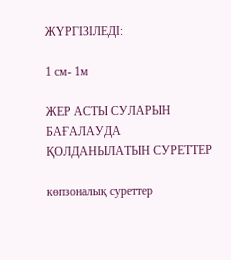ЖҮРГІЗІЛЕДІ:

1 см- 1м

ЖЕР АСТЫ СУЛАРЫН БАҒАЛАУДА ҚОЛДАНЫЛАТЫН СУРЕТТЕР

көпзоналық суреттер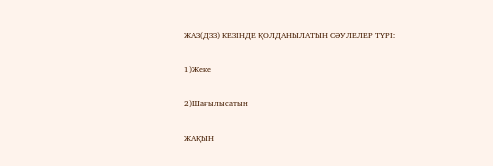ЖАЗ(ДЗЗ) КЕЗІНДЕ ҚОЛДАНЫЛАТЫН СӘУЛЕЛЕР ТҮРІ:

1)Жеке

2)Шағылысатын

ЖАҚЫН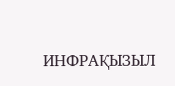ИНФРАҚЫЗЫЛ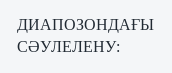ДИАПОЗОНДАҒЫ СӘУЛЕЛЕНУ: